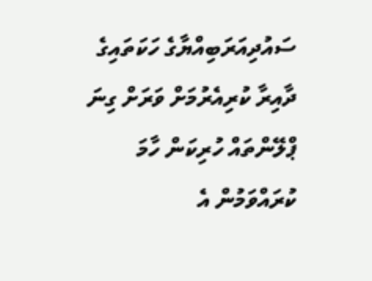ސައުދިއަރަބިއްޔާގެ ހަކަތައިގެ ދާއިރާ ކުރިއެރުމަށް ވަރަށް ގިނަ ޕްލޭންތައް ހުރިކަން ހާމަ ކުރައްވަމުން އެ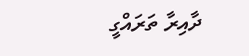ދާއިރާ ތަރައްގީ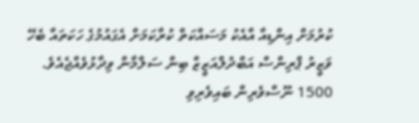ކުރުމަށް އިންޑިއާ އާއެކު މަސައްކަތް ކުރާކަމަށް އެގައުމުގެ ހަކަތައާ ބެހޭ ވަޒީރު ޕްރިންސް އަބްދުލްއަޒީޒް ބިން ސަލްމާން ވިދާޅުވެއްޖެއެވެ.
1500 ނޫސްވެރިން ބައިވެރިވި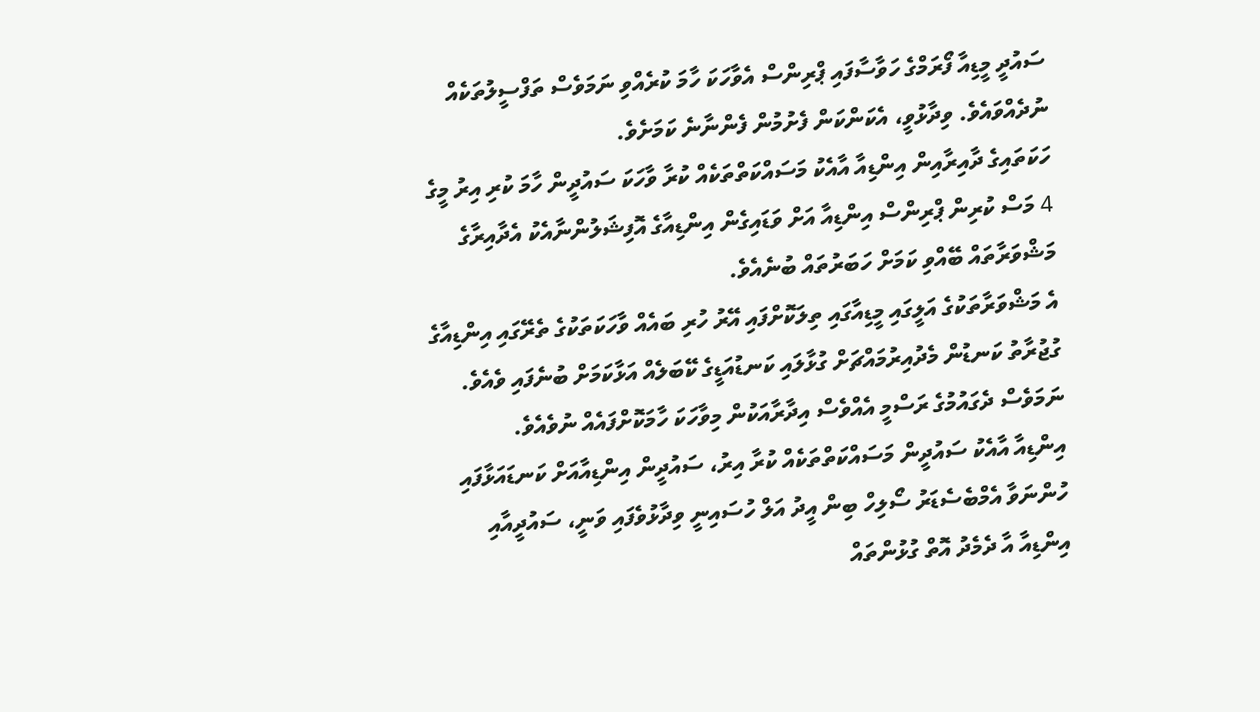ސައުދީ މީޑިއާ ފޯރަމްގެ ހަވާސާފައި ޕްރިންސް އެވާހަކަ ހާމަ ކުރެއްވި ނަމަވެސް ތަފްސީލުތަކެއް ނުދެއްވައެވެ. ވިދާޅުވީ، އެކަންކަން ފެށުމުން ފެންނާނެ ކަމަށެވެ.
ހަކަތައިގެ ދާއިރާއިން އިންޑިއާ އާއެކު މަސައްކަތްތަކެއް ކުރާ ވާހަކަ ސައުދީން ހާމަ ކުރި އިރު މީގެ 4 މަސް ކުރިން ޕްރިންސް އިންޑިއާ އަށް ވަޑައިގެން އިންޑިއާގެ އޮފިޝަލުންނާއެކު އެދާއިރާގެ މަޝްވަރާތައް ބޭއްވި ކަމަށް ހަބަރުތައް ބުނެއެވެ.
އެ މަޝްވަރާތަކުގެ އަލީގައި މީޑިއާގައި ތިލަކޮށްފައި އޭރު ހުރި ބައެއް ވާހަކަތަކުގެ ތެރޭގައި އިންޑިއާގެ ގުޖުރާތު ކަނޑުން މެދުއިރުމައްޗަށް ގުޅާލައި ކަނޑުއަޑީގެ ކޭބަލެއް އަޅާކަމަށް ބުނެފައި ވެއެވެ. ނަމަވެސް ދެގައުމުގެ ރަސްމީ އެއްވެސް އިދާރާއަކުން މިވާހަކަ ހާމަކޮށްފައެއް ނުވެއެވެ.
އިންޑިއާ އާއެކު ސައުދީން މަސައްކަތްތަކެއް ކުރާ އިރު، ސައުދީން އިންޑިއާއަށް ކަނޑައަޅާފައި ހުންނަވާ އެމްބެސެޑަރު ސޯލިހް ބިން އީދު އަލް ހުސައިނީ ވިދާޅުވެފައި ވަނީ، ސައުދީއާއި އިންޑިއާ އާ ދެމެދު އޮތް ގުޅުންތައް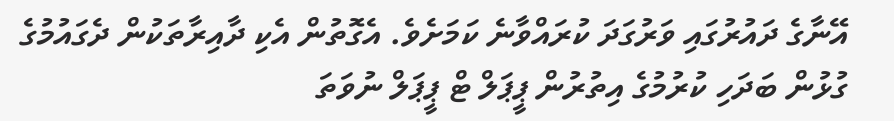އޭނާގެ ދައުރުގައި ވަރުގަދަ ކުރައްވާނެ ކަމަށެވެ. އެގޮތުން އެކި ދާއިރާތަކުން ދެގައުމުގެ ގުޅުން ބަދަހި ކުރުމުގެ އިތުރުން ޕީޕަލް ޓް ޕީޕަލް ނުވަތަ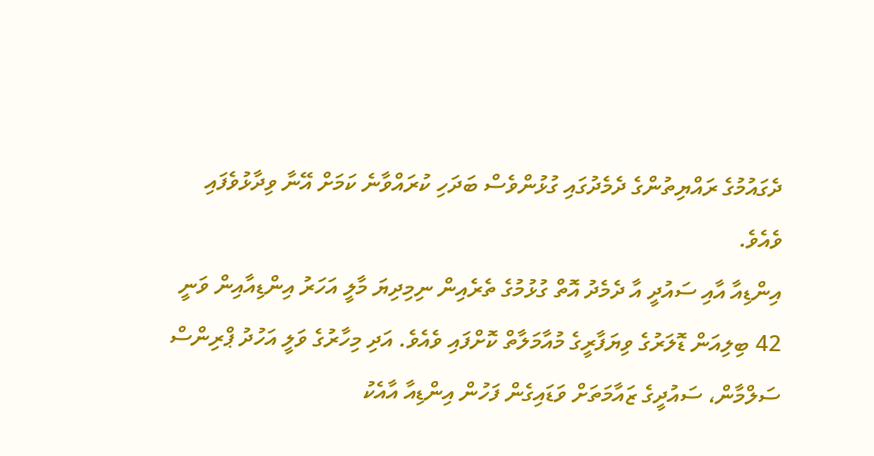ދެގައުމުގެ ރައްޔިތުންގެ ދެމެދުގައި ގުޅުންވެސް ބަދަހި ކުރައްވާނެ ކަމަށް އޭނާ ވިދާޅުވެފައި ވެއެވެ.
އިންޑިއާ އާއި ސައުދީ އާ ދެމެދު އޮތް ގުޅުމުގެ ތެރެއިން ނިމިދިޔަ މާލީ އަހަރު އިންޑިއާއިން ވަނީ 42 ބިލިއަން ޑޮލަރުގެ ވިޔަފާރީގެ މުއާމަލާތް ކޮށްފައި ވެއެވެ. އަދި މިހާރުގެ ވަލީ އަހުދު ޕްރިންސް ސަލްމާން، ސައުދީގެ ޒައާމަތަށް ވަޑައިގެން ފަހުން އިންޑިއާ އާއެކު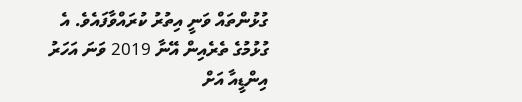ގުޅުންތައް ވަނީ އިތުރު ކުރައްވާފައެވެ. އެ ގުޅުމުގެ ތެރެއިން އޭނާ 2019 ވަނަ އަހަރު އިންޑީއާ އަށް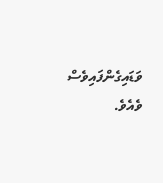ވަޑައިގެންފައިވެސް ވެއެވެ.